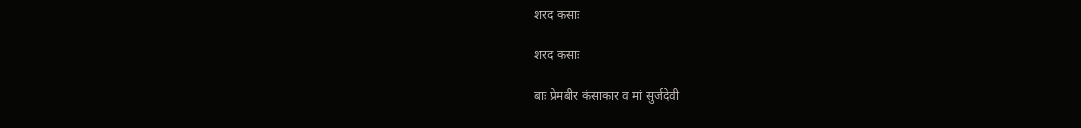शरद कसाः

शरद कसाः

बाः प्रेमबीर कंसाकार व मां सुर्जदेवी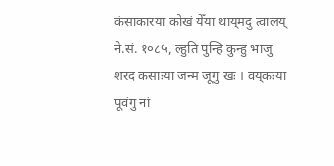कंसाकारया कोखं येँया थाय्‌मदु त्वालय् ने.सं. १०८५, ल्हुति पुन्हि कुन्हु भाजु शरद कसाःया जन्म जूगु खः । वय्‌कःया पूवंगु नां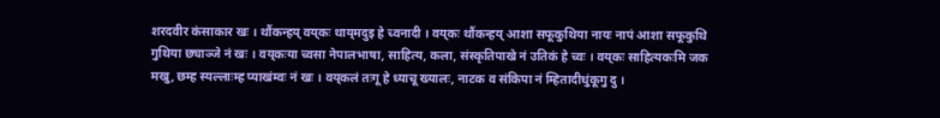शरदवीर कंसाकार खः । थौंकन्हय् वय्‌कः थाय्‌मदुइ हे च्वनादी । वय्‌कः थौंकन्हय् आशा सफूकुथिया नायः नापं आशा सफूकुथि गुथिया छ्याञ्जे नं खः । वय्‌कःया च्वसा नेपालभाषा, साहित्य, कला, संस्कृतिपाखे नं उतिकं हे च्वः । वय्‌कः साहित्यकःमि जक मखु, छम्ह स्यल्लाःम्ह प्याखंम्वः नं खः । वय्‌कलं तःगू हे ध्याचू ख्यालः, नाटक व संकिपा नं म्हितादीधुंकूगु दु ।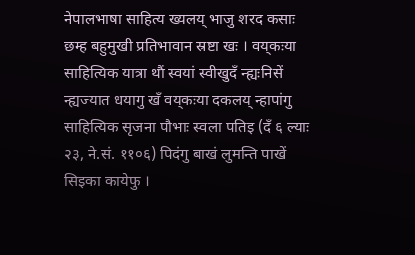नेपालभाषा साहित्य ख्यलय् भाजु शरद कसाः छम्ह बहुमुखी प्रतिभावान स्रष्टा खः । वय्‌कःया साहित्यिक यात्रा थौं स्वयां स्वीखुदँ न्ह्यःनिसें न्ह्यज्यात धयागु खँ वय्‌कःया दकलय् न्हापांगु साहित्यिक सृजना पौभाः स्वला पतिइ (दँ ६ ल्याः २३, ने.सं. ११०६) पिदंगु बाखं लुमन्ति पाखें सिइका कायेफु ।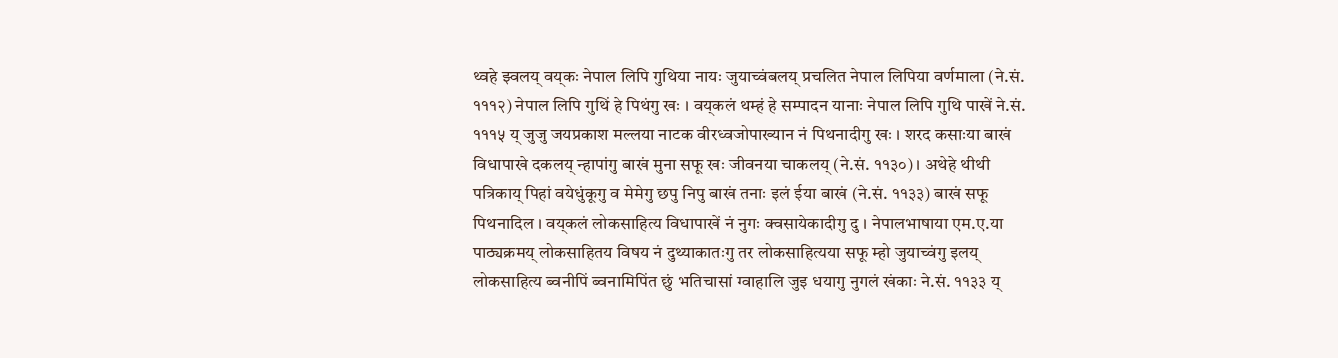थ्वहे झ्वलय् वय्‌कः नेपाल लिपि गुथिया नायः जुयाच्वंबलय् प्रचलित नेपाल लिपिया वर्णमाला (ने.सं. १११२) नेपाल लिपि गुथिं हे पिथंगु खः । वय्‌कलं थम्हं हे सम्पादन यानाः नेपाल लिपि गुथि पाखें ने.सं. १११५ य् जुजु जयप्रकाश मल्लया नाटक वीरध्वजोपाख्यान नं पिथनादीगु खः । शरद कसाःया बाखं विधापाखे दकलय् न्हापांगु बाखं मुना सफू खः जीवनया चाकलय् (ने.सं. ११३०) । अथेहे थीथी पत्रिकाय् पिहां वयेधुंकूगु व मेमेगु छपु निपु बाखं तनाः इलं ईया बाखं (ने.सं. ११३३) बाखं सफू पिथनादिल । वय्‌कलं लोकसाहित्य विधापाखें नं नुगः क्वसायेकादीगु दु । नेपालभाषाया एम.ए.या पाठ्यक्रमय् लोकसाहितय विषय नं दुथ्याकातःगु तर लोकसाहित्यया सफू म्हो जुयाच्वंगु इलय् लोकसाहित्य ब्वनीपिं ब्वनामिपिंत छुं भतिचासां ग्वाहालि जुइ धयागु नुगलं खंकाः ने.सं. ११३३ य्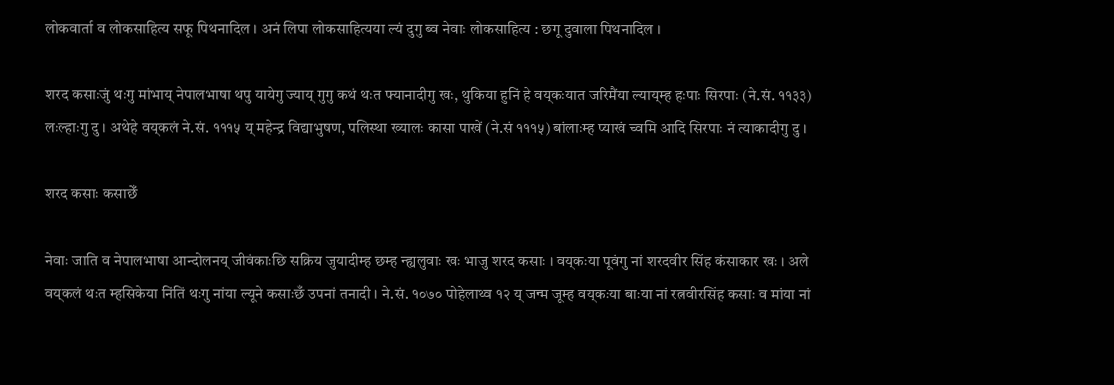लोकवार्ता व लोकसाहित्य सफू पिथनादिल । अनं लिपा लोकसाहित्यया ल्यं दुगु ब्व नेवाः लोकसाहित्य : छगू दुवाला पिथनादिल ।

शरद कसाःजुं थःगु मांभाय् नेपालभाषा थपु यायेगु ज्याय् गुगु कथं थःत फ्यानादीगु खः, थुकिया हुनिं हे वय्‌कःयात जरिमैंया ल्याय्‌म्ह हःपाः सिरपाः (ने.सं. ११३३) लःल्हाःगु दु । अथेहे वय्‌कलं ने.सं. १११५ य् महेन्द्र विद्याभुषण, पलिस्था ख्यालः कासा पाखें (ने.सं १११५) बांलाःम्ह प्याखं च्वमि आदि सिरपाः नं त्याकादीगु दु ।

शरद कसाः कसाछेँ

नेवाः जाति व नेपालभाषा आन्दोलनय् जीवंकाःछि सक्रिय जुयादीम्ह छम्ह न्ह्यलुवाः खः भाजु शरद कसाः । वय्‌कःया पूवंगु नां शरदवीर सिंह कंसाकार खः । अले वय्‌कलं थःत म्हसिकेया निंतिं थःगु नांया ल्यूने कसाःछँ उपनां तनादी । ने.सं. १०७० पोहेलाथ्व १२ य् जन्म जूम्ह वय्‌कःया बाःया नां रत्नवीरसिंह कसाः व मांया नां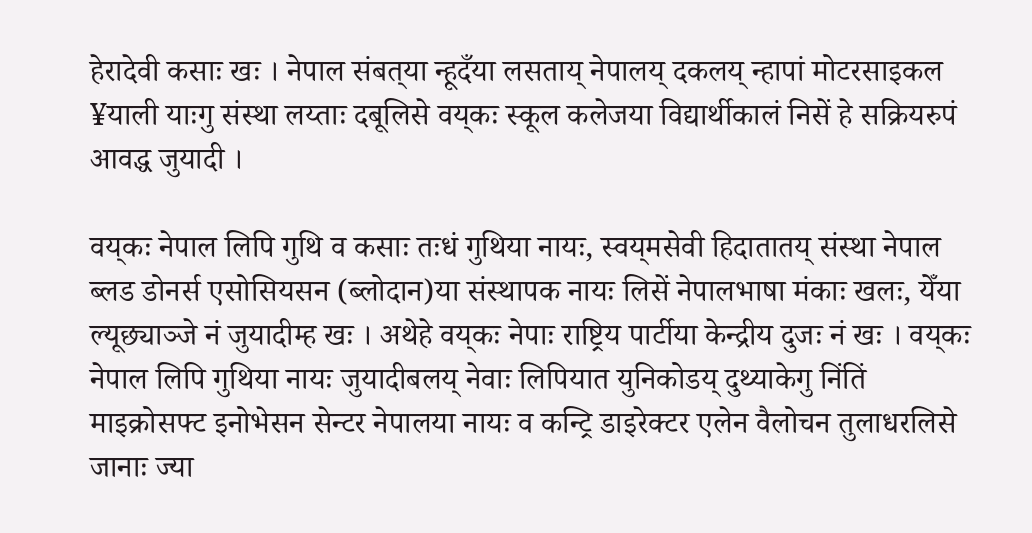हेरादेवी कसाः खः । नेपाल संबत्‌या न्हूदँया लसताय् नेपालय् दकलय् न्हापां मोटरसाइकल ¥याली याःगु संस्था लय्ताः दबूलिसे वय्‌कः स्कूल कलेजया विद्यार्थीकालं निसें हे सक्रियरुपं आवद्ध जुयादी ।

वय्‌कः नेपाल लिपि गुथि व कसाः तःधं गुथिया नायः, स्वय्‌मसेवी हिदातातय् संस्था नेपाल ब्लड डोनर्स एसोसियसन (ब्लोदान)या संस्थापक नायः लिसें नेपालभाषा मंकाः खलः, येँया ल्यूछ्याञ्जे नं जुयादीम्ह खः । अथेहे वय्‌कः नेपाः राष्ट्रिय पार्टीया केन्द्रीय दुजः नं खः । वय्‌कः नेपाल लिपि गुथिया नायः जुयादीबलय् नेवाः लिपियात युनिकोडय् दुथ्याकेगु निंतिं माइक्रोसफ्ट इनोभेसन सेन्टर नेपालया नायः व कन्ट्रि डाइरेक्टर एलेन वैलोचन तुलाधरलिसे जानाः ज्या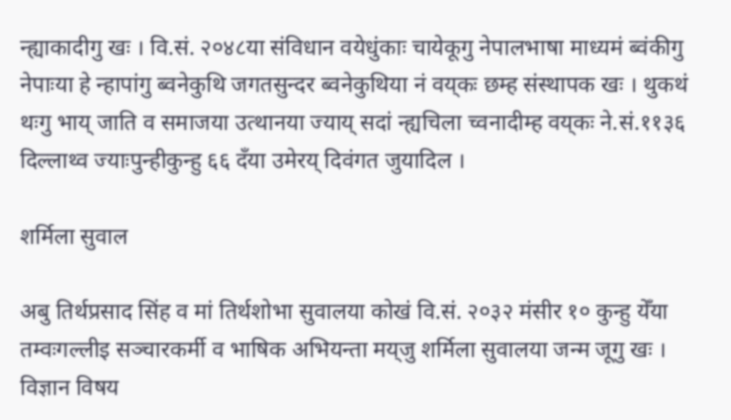न्ह्याकादीगु खः । वि.सं. २०४८या संविधान वयेधुंकाः चायेकूगु नेपालभाषा माध्यमं ब्वंकीगु नेपाःया हे न्हापांगु ब्वनेकुथि जगतसुन्दर ब्वनेकुथिया नं वय्‌कः छम्ह संस्थापक खः । थुकथं थःगु भाय् जाति व समाजया उत्थानया ज्याय् सदां न्ह्यचिला च्वनादीम्ह वय्‌कः ने.सं.११३६ दिल्लाथ्व ज्याःपुन्हीकुन्हु ६६ दँया उमेरय् दिवंगत जुयादिल ।

शर्मिला सुवाल

अबु तिर्थप्रसाद सिंह व मां तिर्थशोभा सुवालया कोखं वि.सं. २०३२ मंसीर १० कुन्हु येँया तम्वःगल्लीइ सञ्चारकर्मी व भाषिक अभियन्ता मय्‌जु शर्मिला सुवालया जन्म जूगु खः । विज्ञान विषय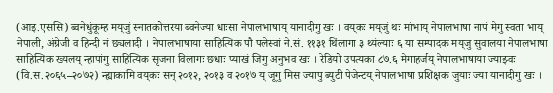(आइ.एससि) ब्वनेधुंकूम्ह मय्‌जुं स्नातकोत्तरया ब्वनेज्या धाःसा नेपालभाषाय् यानादीगु खः । वय्‌कः मय्‌जुं थः मांभाय् नेपालभाषा नापं मेगु स्वता भाय् नेपाली, अंग्रेजी व हिन्दी नं छ्यलादी । नेपालभाषाया साहित्यिक पौ पलेस्वां ने.सं. ११३१ थिंलागा ३ थ्यंल्याः ६ या सम्पादक मय्‌जु सुवालया नेपालभाषा साहित्यिक ख्यलय् न्हापांगु साहित्यिक सृजना विलागः छधाः प्याखं जिगु अनुभव खः । रेडियो उपत्यका ८७.६ मेगाहर्जय् नेपालभाषाया ज्याझ्वः (वि.स.२०६५–२०७२) न्ह्याकामि वय्‌कः सन् २०१२, २०१३ व २०१७ य् जूगु मिस ज्यापु ब्युटी पेजेन्टय् नेपालभाषा प्रशिक्षक जुयाः ज्या यानादीगु खः ।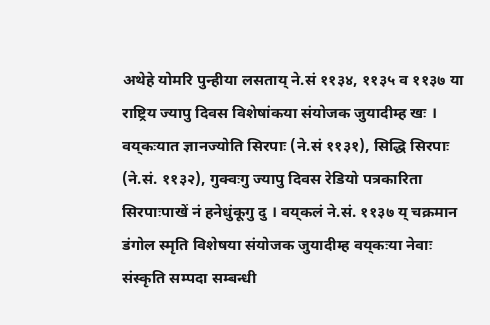अथेहे योमरि पुन्हीया लसताय् ने.सं ११३४, ११३५ व ११३७ या राष्ट्रिय ज्यापु दिवस विशेषांकया संयोजक जुयादीम्ह खः । वय्‌कःयात ज्ञानज्योति सिरपाः (ने.सं ११३१), सिद्धि सिरपाः (ने.सं. ११३२), गुक्वःगु ज्यापु दिवस रेडियो पत्रकारिता सिरपाःपाखें नं हनेधुंकूगु दु । वय्‌कलं ने.सं. ११३७ य् चक्रमान डंगोल स्मृति विशेषया संयोजक जुयादीम्ह वय्‌कःया नेवाः संस्कृति सम्पदा सम्बन्धी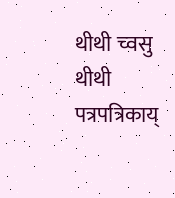थीथी च्वसु थीथी पत्रपत्रिकाय्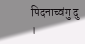पिदनाच्वंगु दु ।